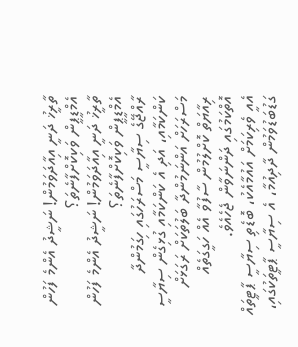ތާރީޚު ދަނީ އިއާދަވަމުން! ނަޝީދު އެންމެ ފަހުން އެމްޑީޕީން ވަކިކޮށްފާނެތަ؟
ތާރީޚު ދަނީ އިއާދަވަމުން! ނަޝީދު އެންމެ ފަހުން އެމްޑީޕީން ވަކިކޮށްފާނެތަ؟
ރާއްޖޭގެ ސިޔާސީ މަސްރަހުގައި ހިގަމުންދާ ކަންކަމާއި، އަދި އެ ކަންކަމާއި ގުޅިގެން ސިޔާސީ މަސްރަހަށް އަންނަމުންދާ ބަލުތަކަށް ރަގަޅަށް ރިއާޔަތް ކޮށްލުމުން ސާފުވާ އެއް ހަގީގަތެއް އޮތްކަމުގައި ދަންނަވާން ޖެހެއެވެ.
އެއީ ވެރިކަމަށް އައުމާއެކު، ބޮޑެތި ސިޔާސީ ޕާޓީތައް ގަޑުބަޑުވަމުން ދާދިއުމާ، އެ ސިޔާސީ ޕާޓީތަކުގައި،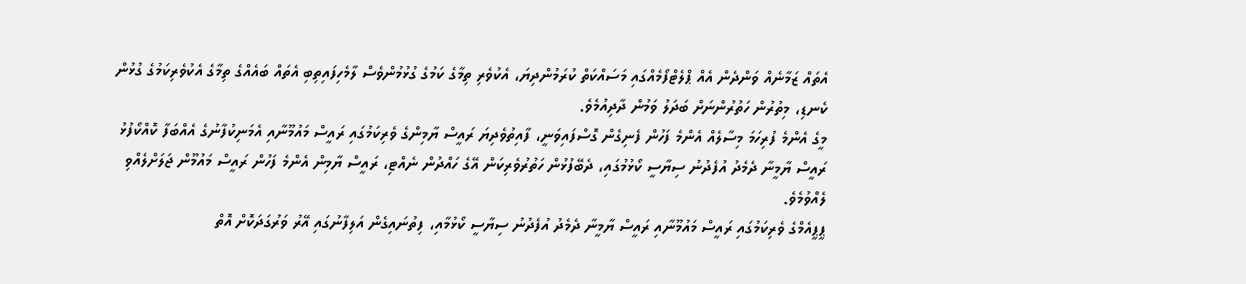އެތައް ޒަމާނެއް ވަންދެން އެއް ޕްލެޓްފޯމެއްގައި މަސައްކަތް ކުރަމުންދިޔަ، އެކުވެރި ތިމާގެ ކަމުގެ ގުޅުމުންވެސް ލާމެހިފައިތިބި އެތައް ބައެއްގެ ތިމާގެ އެކުވެރިކަމުގެ ގުޅުން ކެނޑި، މިތުރުން ހަތުރުންނަށް ބަދަލު ވަމުން ދާދިއުމެވެ.
މީގެ އެންމެ ފުރިހަމަ މިސާލެއް އެންމެ ފަހުން ފެނިގެން ގޮސްފައިވަނީ، ފާއިތުވެދިޔަ ރައީސް ޔާމިންގެ ވެރިކަމުގައި ރައީސް މައުމޫނާއި އެމަނިކުފާނުގެ އެއްބަފާ ކޮއްކޯފުޅު ރައީސް ޔާމީނާ ދެމެދު އުފެދުނު ސިޔާސީ ކޯޅުމުގައި، ދެބޭފުޅުން ހަތުރުވެރިކަން އޭގެ ހައްދުން ނެއްޓި، ރައީސް ޔާމިން އެންމެ ފަހުން ރައީސް މައުމޫން ޖަލަށްލެއްވި ލެއްވުމެވެ.
ޕީޕީއެމްގެ ވެރިކަމުގައި ރައީސް މައުމޫނާއި ރައީސް ޔާމީނާ ދެމެދު އުފެދުނު ސިޔާސީ ކޯޅުމާއި، ފިތުނައިގެން އަލިފާނުގައި އޭރު ވަރުގަދަކޮށް އޮތް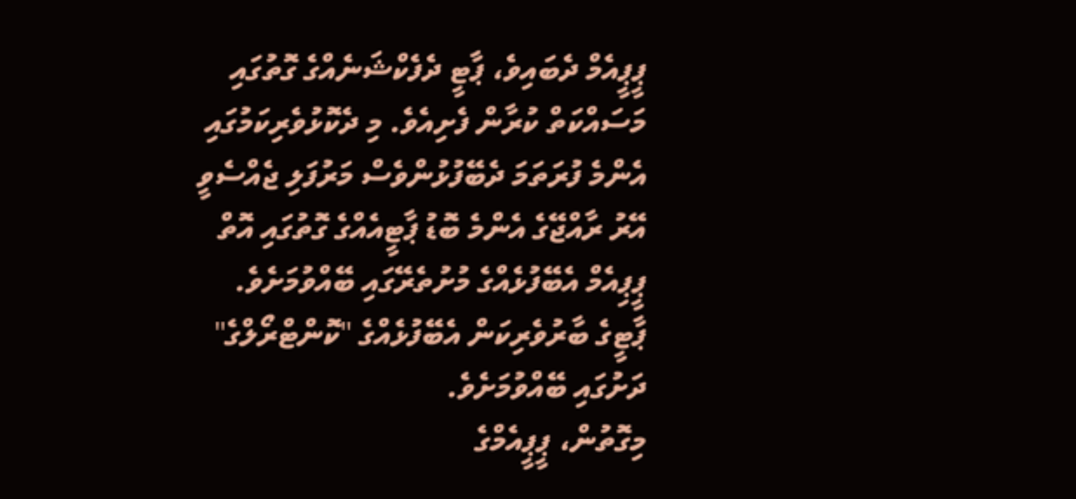ޕީޕީއެމް ދެބައިވެ، ޕާޓީ ދެފެކްޝަނެއްގެ ގޮތުގައި މަސައްކަތް ކުރާން ފެށިއެވެ. މި ދެކޮޅުވެރިކަމުގައި އެންމެ ފުރަތަމަ ދެބޭފުޅުންވެސް މަރުފަލި ޖެއްސެވީ އޭރު ރާއްޖޭގެ އެންމެ ބޮޑު ޕާޓީއެއްގެ ގޮތުގައި އޮތް ޕީޕިއެމް އެބޭފުޅެއްގެ މުށުތެރޭގައި ބޭއްވުމަށެވެ. ޕާޓީގެ ބާރުވެރިކަން އެބޭފުޅެއްގެ "ކޮންޓްރޯލްގެ" ދަށުގައި ބޭއްވުމަށެވެ.
މިގޮތުން، ޕީޕީއެމްގެ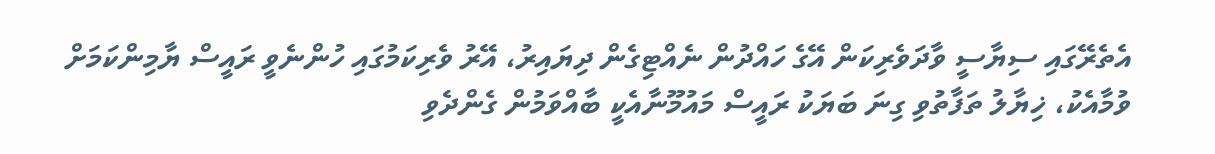އެތެރޭގައި ސިޔާސީ ވާދަވެރިކަން އޭގެ ހައްދުން ނެއްޓިގެން ދިޔައިރު، އޭރު ވެރިކަމުގައި ހުންނެވީ ރައީސް ޔާމިންކަމަށް ވުމާއެކު، ޚިޔާލު ތަފާތުވި ގިނަ ބަޔަކު ރައީސް މައުމޫނާއެކީ ބާއްވަމުން ގެންދެވި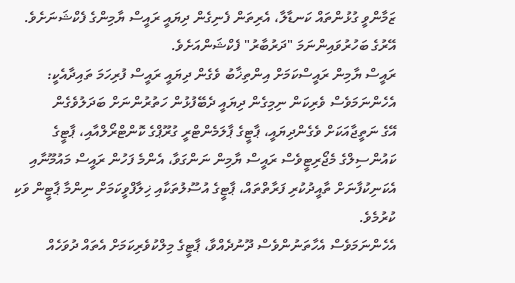ޒަމާންވީ ގުޅުންތައް ކަނޑާލާ، އެރިތަން ފެނިގެން ދިޔައީ ރައީސް ޔާމިންގެ ފެކްޝަނަށެވެ. އޭރުގެ ބަހުރުވައިންނަމަ "ދަރުބާރު" ފެކްޝަންއަށެވެ.
ރައީސް ޔާމިން ރައީސްކަމަށް އިންތިޚާބު ވެގެން ދިޔައީ ރައީސް ފުރިހަމަ ތައިދާއެކީ: އެހެންނަމަވެސް ވެރިކަން ނިމިގެން ދިޔައީ ދެބޭފުޅުން ހަތުރުންނަށް ބަދަލުވެގެން
އޭގެ ނަތީޖާއަކަށް ވެގެންދިޔައީ، ޕާޓީގެ ޕާލަމެންޓްރީ ގުރޫޕްގެ ކޮންޓްރޯލްއާއި، ޕާޓީގެ ކައުންސިލްގެ މެޖޯރިޓީވެސް ރައީސް ޔާމިން ނަންގަވާ، އެންމެ ފަހުން ރައީސް މައުމޫނާއި އެކަނިކުފާނަށް ތާއީދުކުރި ފަރާތްތައް، ޕާޓީގެ އުސޫލުތަކާއި ޚިލާފްވީކަމަށް ނިންމާ ޕާޓީން ވަކި ކުރުމެވެ.
އެހެންނަމަވެސް އެހާތަނުންވެސް ދޫނުދެއްވާ، ޕާޓީގެ މިލްކުވެރިކަމަށް އެތައް ދުވަހެއް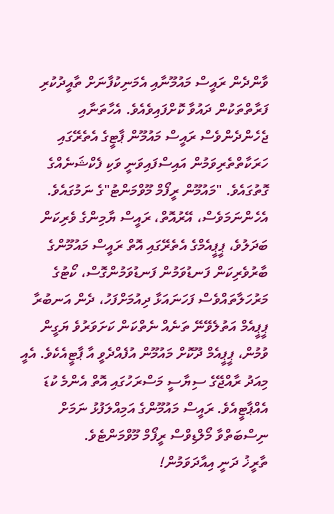ވާންދެން ރައީސް މައުމޫނާއި އެމަނިކުފާނަށް ތާއީދުކުރި ފަރާތްތަކުން ދައުވާ ކޮށްފައިވެއެވެ. އެހާތަނާއި ޖެހެންދެންވެސް ރައީސް މައުމޫން ޕާޓީގެ އެތެރޭގައި ހަރަކާތްތެރިވަމުން އައިސްފައިވަނީ ވަކި ފެކްޝަނެއްގެ ގޮތުގައެވެ. "މައުމޫން ރީފޯމް މޫވްމަންޓު"ގެ ނަމުގައެވެ.
އެހެންނަމަވެސް، އޭރުއޮތް، ރައީސް ޔާމިންގެ ވެރިކަން ބަދަލުވެ، ޕީޕީއެމްގެ އެތެރޭގައި އޮތް ރައީސް މައުމޫންގެ ބާރުވެރިކަން ފަނޑުވަމުން ފަނޑުވަމުންގޮސް، ކޯޓުގެ މަރުހަލާތައްވެސް ފަހަނައަޅާ ދިއުމަށްފަހު، ދެން އަނބުރާ ޕީޕީއެމް އަތުލެވޭނޭ ތަނެއް ނެތްކަން ކަށަވަރުވެ ޔަގީން ވުމުން، ޕީޕީއެމް ދޫކޮށް މައުމޫން އުފެއްދެވީ އާ ޕާޓީއެކެވެ. އެއީ މިއަދު ރާއްޖޭގެ ސިޔާސީ މަސްރަހުގައި އޮތް އެންމެ ކުޑަ އެއްޕާޓީއެވެ. ރައީސް މައުމޫންގެ އަމިއްލަފުޅު ނަމަށް ނިސްބަތްވާ މޯލްޑިވްސް ރީފޯމް މޫވްމަންޓެވެ.
ތާރީޚު ދަނީ އިއާދަވަމުން!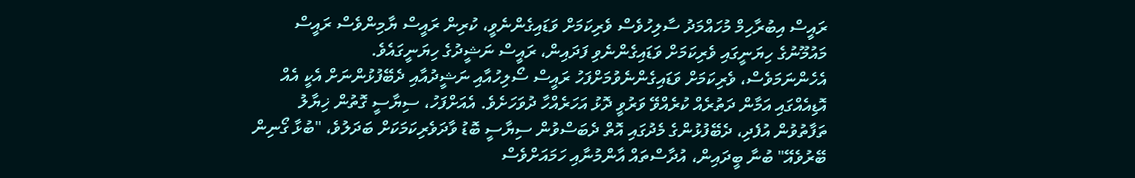ރައީސް އިބުރާހިމް މުހައްމަދު ސާލިހުވެސް ވެރިކަމަށް ވަޑައިގެންނެވީ، ކުރިން ރައީސް ޔާމިންވެސް ރައީސް މައުމޫނުގެ ހިޔަނީގައި ވެރިކަމަށް ވަޑައިގެންނެވި ފަދައިން، ރައީސް ނަޝީދުގެ ހިޔަނީގައެވެ.
އެހެންނަމަވެސް، ވެރިކަމަށް ވަޑައިގެންނެވުމަށްފަހު ރައީސް ސޯލިހުއާއި ނަޝީދުއާއި ދެބޭފުޅުންނަށް އެކީ އެއް އޮޑިއެއްގައި އަމާން ދަތުރެއް ކުރެއްވޭ ވަރުވީ ދޮޅު އަހަރެއްހާ ދުވަހަށެވެ. އެއަށްފަހު، ސިޔާސީ ގޮތުން ޚިޔާލު ތަފާތުވުން އުފެދި، ދެބޭފުޅުންގެ މެދުގައި އޮތް ދެބަސްވުން ސިޔާސީ ބޮޑު ވާދަވެރިކަމަކަށް ބަދަލުވެ، "ބުޅާ ގޯނިން ބޭރުވެއޭ" ބުނާ ބީދައިން، އުދާސްތައް އާންމުނާއި ހަމައަށްވެސް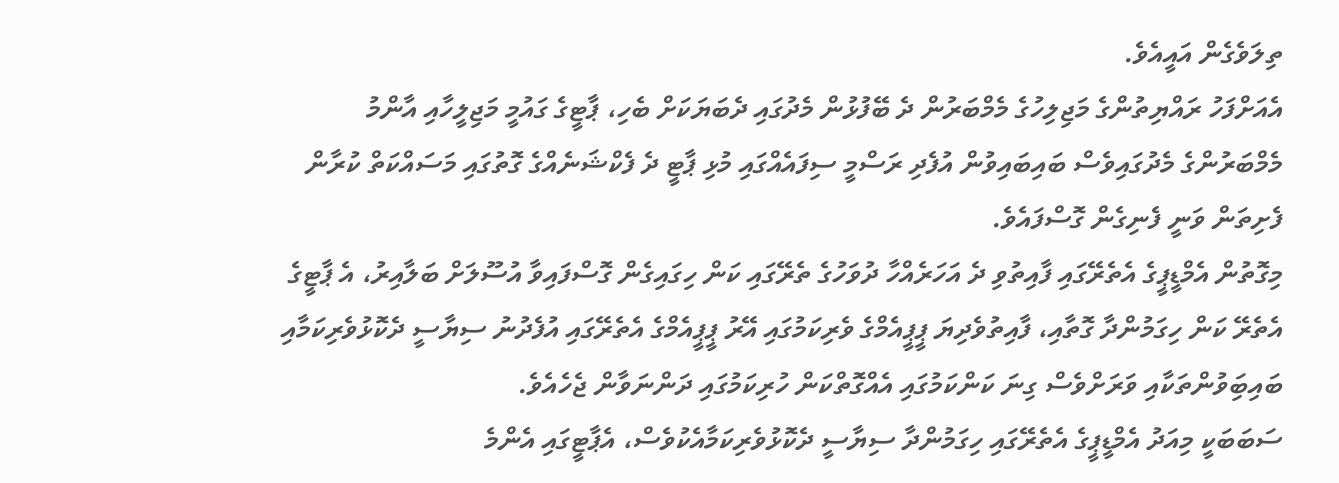ތިލަވެގެން އައީއެވެ.
އެއަށްފަހު ރައްޔިތުންގެ މަޖިލިހުގެ މެމްބަރުން ދެ ބޭފުޅުން މެދުގައި ދެބަޔަކަށް ބެހި، ޕާޓީގެ ގައުމީ މަޖިލީހާއި އާންމު މެމްބަރުންގެ މެދުގައިވެސް ބައިބައިވުން އުފެދި ރަސްމީ ސިފައެއްގައި މުޅި ޕާޓީ ދެ ފެކްޝަނެއްގެ ގޮތުގައި މަސައްކަތް ކުރާން ފެށިތަން ވަނީ ފެނިގެން ގޮސްފައެވެ.
މިގޮތުން އެމްޑީޕީގެ އެތެރޭގައި ފާއިތުވި ދެ އަހަރެއްހާ ދުވަހުގެ ތެރޭގައި ކަން ހިގައިގެން ގޮސްފައިވާ އުސޫލަށް ބަލާއިރު، އެ ޕާޓީގެ އެތެރޭ ކަން ހިގަމުންދާ ގޮތާއި، ފާއިތުވެދިޔަ ޕީޕީއެމްގެ ވެރިކަމުގައި އޭރު ޕީޕީއެމްގެ އެތެރޭގައި އުފެދުނު ސިޔާސީ ދެކޮޅުވެރިކަމާއި ބައިބަިވުންތަކާއި ވަރަށްވެސް ގިނަ ކަންކަމުގައި އެއްގޮތްކަން ހުރިކަމުގައި ދަންނަވާން ޖެހެއެވެ.
ސަބަބަކީ މިއަދު އެމްޑީޕީގެ އެތެރޭގައި ހިގަމުންދާ ސިޔާސީ ދެކޮޅުވެރިކަމާއެކުވެސް، އެޕާޓީގައި އެންމެ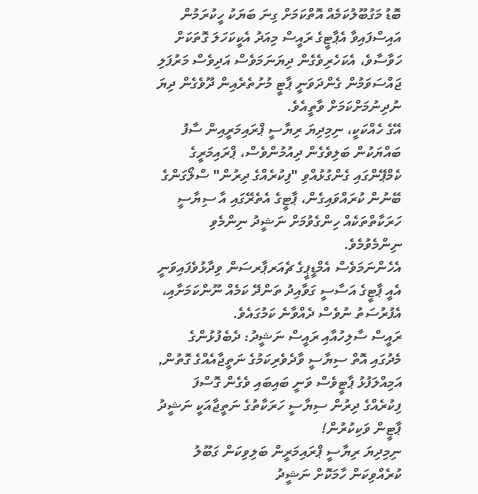ބޮޑު މަގުބޫލުކަމެއް އޮތްކަމަށް ގިނަ ބަޔަކު ހީކުރަމުން އައިސްފައިވާ އެޕާޓީގެ ރައީސް މިއަދު އެކީކަހަލަ ގޮތަކަށް ހަވާސާވެ، އެކަހެރިވެގެން ދިޔަނަމަވެސް އަދިވެސް މަރުފަލި ޖައްސަވަމުން ގެންދަވަނީ ޕާޓީ މުށުތެރެއިން ދޫވެގެން ދިޔަ ނުދިނުމަށްކަމަށް ވާތީއެވެ.
އޭގެ ހެއްކަކީ، ނިމިދިޔަ ރިޔާސީ ޕްރައިމަރީއިން ސާފު ބައްޔަކުން ބަލިވެގެން ދިއުމުންވެސް، ޕްރައިމަރީގެ ކެމްޕޭންގައި ގެންގުޅުއްވި "ފިކުރެއްގެ ދިރުން" ސްލޯގަންގެ ބޭނުން ކުރައްވައިގެން، ޕާޓީގެ އެތެރޭގައި އާ ސިޔާސީ ހަރަކާތްތަކެއް ހިންގެވުމަށް ނަޝީދު ނިންމެވި ނިންމެވުމެވެ.
އެހެންނަމަވެސް އެމްޑީޕީގެ ޗެއަރޕާރސަން ވިދާޅުވެފައިވަނީ އެއީ ޕާޓީގެ އަސާސީ ގަވާއިދު ތަންދޭ ކަމެއް ނޫންކަމަށާއި، އެފުރުސަތު ނުވެސް ދެއްވާނެ ކަމުގައެވެ.
ރައީސް ސާލިހުއާއި ރައީސް ނަޝީދު: ދެބެފުޅުންގެ މެދުގައި އޮތް ސިޔާސީ ވާދެވެރިކަމުގެ ނަތީޖާއެއްގެ ގޮތުން, އަމިއްލަފުޅު ޕާޓީވެސް ވަނީ ބައިބައި ވެގެން ގޮސްފަ
ފިކުރެއްގެ ދިރުން ސިޔާސީ ހަރަކާތުގެ ނަތީޖާއަކީ ނަޝީދު ޕާޓީން ވަކިކުރުން!
ނިމިދިޔަ ރިޔާސީ ޕްރައިމަރީން ބަލިވިކަން ގަބޫލު ކުރެއްވިކަން ހާމަކޮށް ނަޝީދު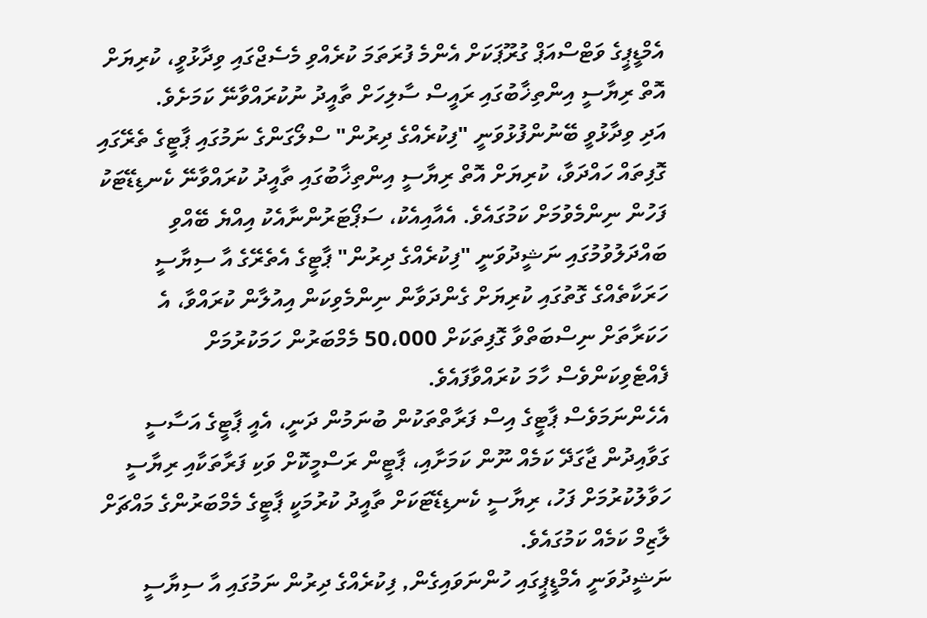އެމްޑީޕީގެ ވަޓްސްއަޕް ގުރޫޕަކަށް އެންމެ ފުރަތަމަ ކުރެއްވި މެސެޖްގައި ވިދާޅުވީ، ކުރިޔަށް އޮތް ރިޔާސީ އިންތިޚާބުގައި ރައީސް ސާލިހަށް ތާއީދު ނުކުރައްވާނޭ ކަމަށެވެ.
އަދި ވިދާޅުވީ ބޭނުންފުޅުވަނީ "ފިކުރެއްގެ ދިރުން" ސްލޯގަންގެ ނަމުގައި ޕާޓީގެ ތެރޭގައި ގޮފިތައް ހައްދަވާ، ކުރިޔަށް އޮތް ރިޔާސީ އިންތިޚާބުގައި ތާއީދު ކުރައްވާނޭ ކެނޑިޑޭޓަކު ފަހުން ނިންމެވުމަށް ކަމުގައެވެ. އެއާއިއެކު، ސަޕޯޓަރުންނާއެކު އިއްޔެ ބޭއްވި ބައްދަލުވުމުގައި ނަޝީދުވަނީ "ފިކުރެއްގެ ދިރުން" ޕާޓީގެ އެތެރޭގެ އާ ސިޔާސީ ހަރަކާތެއްގެ ގޮތުގައި ކުރިޔަށް ގެންދަވާން ނިންމެވިކަން އިއުލާން ކުރައްވާ، އެ ހަކަރާތަށް ނިސްބަތްވާ ގޮފިތަކަށް 50،000 މެމްބަރުން ހަމަކުރުމަށް ފެއްޓެވިކަންވެސް ހާމަ ކުރައްވާފައެވެ.
އެހެންނަމަވެސް ޕާޓީގެ އިސް ފަރާތްތަކުން ބުނަމުން ދަނީ، އެއީ ޕާޓީގެ އަސާސީ ގަވާއިދުން ޖާގަދޭ ކަމެއް ނޫން ކަމަށާއި، ޕާޓީން ރަސްމީކޮށް ވަކި ފަރާތަކާއި ރިޔާސީ ހަވާލުކުރުމަށް ފަހު، ރިޔާސީ ކެނޑިޑޭޓަކަށް ތާއީދު ކުރުމަކީ ޕާޓީގެ މެމްބަރުންގެ މައްޗަށް ލާޒިމް ކަމެއް ކަމުގައެވެ.
ނަޝީދުވަނީ އެމްޑީޕީގައި ހުންނަވައިގެން, ފިކުރެއްގެ ދިރުން ނަމުގައި އާ ސިޔާސީ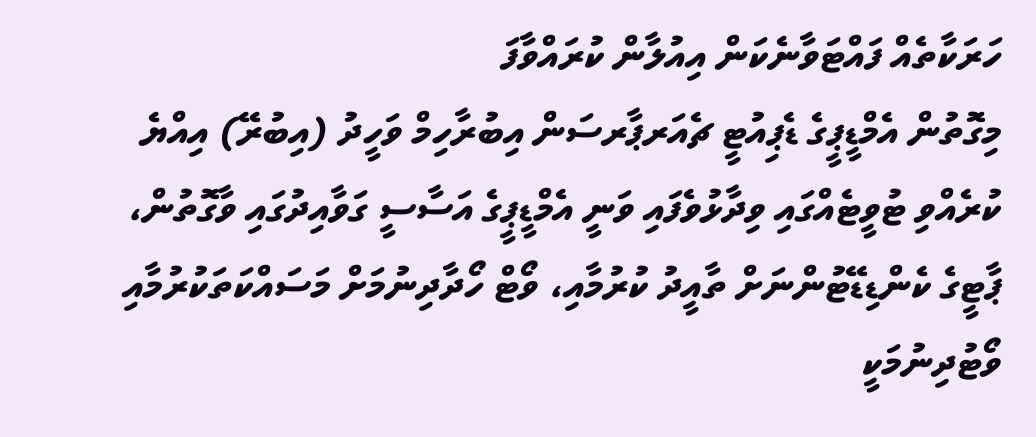ހަރަކާތެއް ފައްޓަވާނެކަން އިއުލާން ކުރައްވާފަ
މިގޮތުން އެމްޑީޕީގެ ޑެޕިއުޓީ ޗެއަރޕާރސަން އިބުރާހިމް ވަހީދު (އިބުރޭ) އިއްޔެ ކުރެއްވި ޓުވީޓެއްގައި ވިދާޅުވެފައި ވަނީ އެމްޑީޕީގެ އަސާސީ ގަވާއިދުގައި ވާގޮތުން، ޕާޓީގެ ކެންޑިޑޭޓުންނަށް ތާއީދު ކުރުމާއި، ވޯޓް ހޯދާދިނުމަށް މަސައްކަތަކުރުމާއި ވޯޓުދިނުމަކީ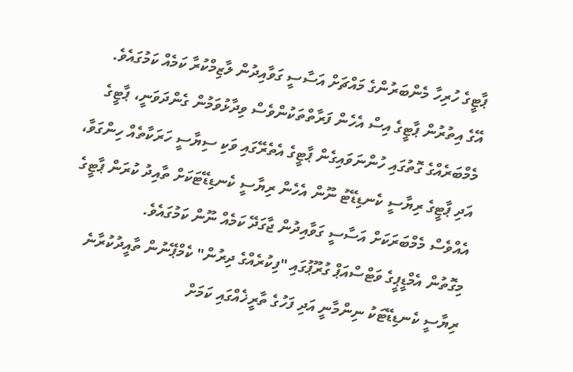ޕާޓީގެ ހުރިހާ މެންބަރުންގެ މައްޗަށް އަސާސީ ގަވާއިދުން ލާޒިމްކުރާ ކަމެއް ކަމުގައެވެ.
އޭގެ އިތުރުން ޕާޓީގެ އިސް އެހެން ފަރާތްތަކުންވެސް ވިދާޅުވަމުން ގެންދަވަނީ، ޕާޓީގެ މެމްބަރެއްގެ ގޮތުގައި ހުންނަވައިގެން ޕާޓީގެ އެތެރޭގައި ވަކި ސިޔާސީ ހަރަކާތެއް ހިންގަވާ، އަދި ޕާޓީގެ ރިޔާސީ ކެނޑިޑޭޓު ނޫން އެހެން ރިޔާސީ ކެނޑިޑޭޓަކަށް ތާއިދު ކުރަން ޕާޓީގެ އެއްވެސް މެމްބަރަކަށް އަސާސީ ގަވާއިދުން ޖާގަދޭ ކަމެއް ނޫން ކަމުގައެވެ.
މިގޮތުން އެމްޑީޕީގެ ވަޓްސްއަޕް ގުރޫޕުގައި "ފިކުރެއްގެ ދިރުން" ކެމްޕޭނުން ތާއީދުކުރާނެ ރިޔާސީ ކެނޑިޑޭޓަކު ނިންމާނީ އަދި ފަހުގެ ތާރީޚެއްގައި ކަމަށް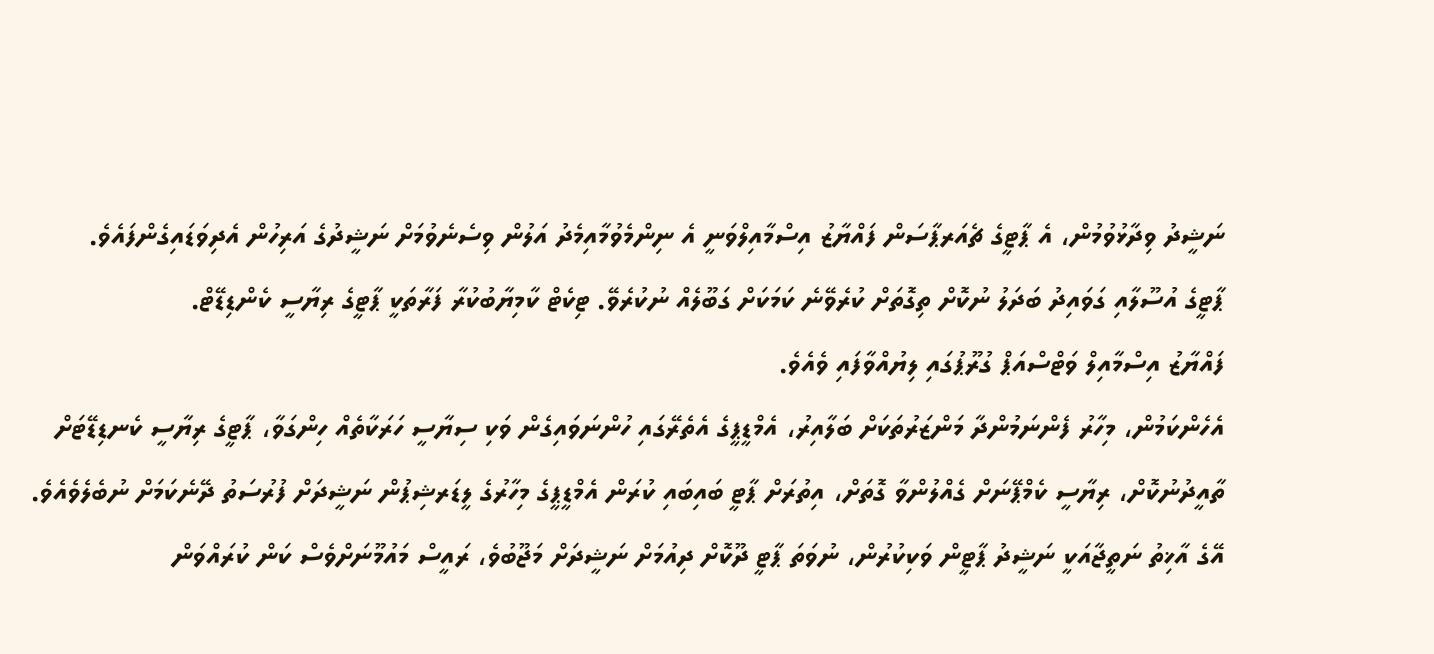ނަޝީދު ވިދާޅުވުމުން، އެ ޕާޓީގެ ޗެއަރޕާސަން ފައްޔާޒު އިސްމާއިލްވަނީ އެ ނިންމެވުމާއިމެދު އަލުން ވިސެނެވުމަށް ނަޝީދުގެ އަރިހުން އެދިވަޑައިގެންފައެވެ.
ޕާޓީގެ އުސޫލާއި ގަވައިދު ބަދަލު ނުކޮށް ތިގޮތަށް ކުރެވޭނެ ކަމަކަށް ގަބޫލެއް ނުކުރެވޭ. ޓިކެޓް ކާމިޔާބުކުރާ ފަރާތަކީ ޕާޓީގެ ރިޔާސީ ކެންޑިޑޭޓް.
ފައްޔާޒު އިސްމާއިލް ވަޓްސްއަޕް ގުރޫޕުގައި ލިޔުއްވާފައި ވެއެވެ.
އެހެންކަމުން، މިހާރު ފެންނަމުންދާ މަންޒަރުތަކަށް ބަލާއިރު، އެމްޑީޕީގެ އެތެރޭގައި ހުންނަވައިގެން ވަކި ސިޔާސީ ހަރަކާތެއް ހިންގަވާ، ޕާޓީގެ ރިޔާސީ ކެނޑިޑޭޓަށް ތާއީދުނުކޮށް، ރިޔާސީ ކެމްޕޭނަށް ގެއްލުންވާ ގޮތަށް، އިތުރަށް ޕާޓީ ބައިބައި ކުރަން އެމްޑީޕީގެ މިހާރުގެ ލީޑަރޝިޕުން ނަޝީދަށް ފުރުސަތު ދޭނެކަމަށް ނުބެލެވެއެވެ. އޭގެ އާޚިތު ނަތީޖާއަކީ ނަޝީދު ޕާޓީން ވަކިކުރުން، ނުވަތަ ޕާޓީ ދޫކޮށް ދިއުމަށް ނަޝީދަށް މަޖޫބުވެ، ރައީސް މައުމޫނަށްވެސް ކަން ކުރައްވަން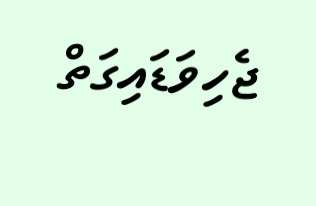ޖެހިވަޑައިގަތް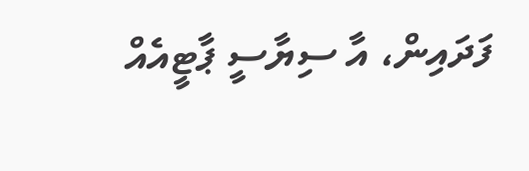ފަދައިން، އާ ސިޔާސީ ޕާޓީއެއް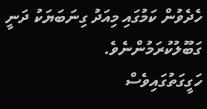ހެދެވުން ކަމުގައި މިއަދު ގިނަބަޔަކު ދަނީ ގަބޫލުކުރަމުންނެވެ.
ހަގީގަތުގައިވެސް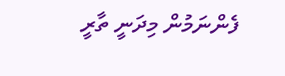ފެންނަމުން މިދަނީ ތާރީ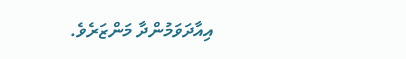އިއާދަވަމުންދާ މަންޒަރެވެ.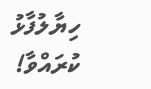ހިޔާލުފާޅު ކުރައްވާ!